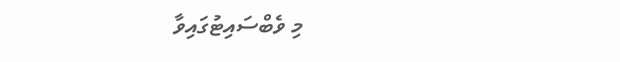މި ވެބްސައިޓުގައިވާ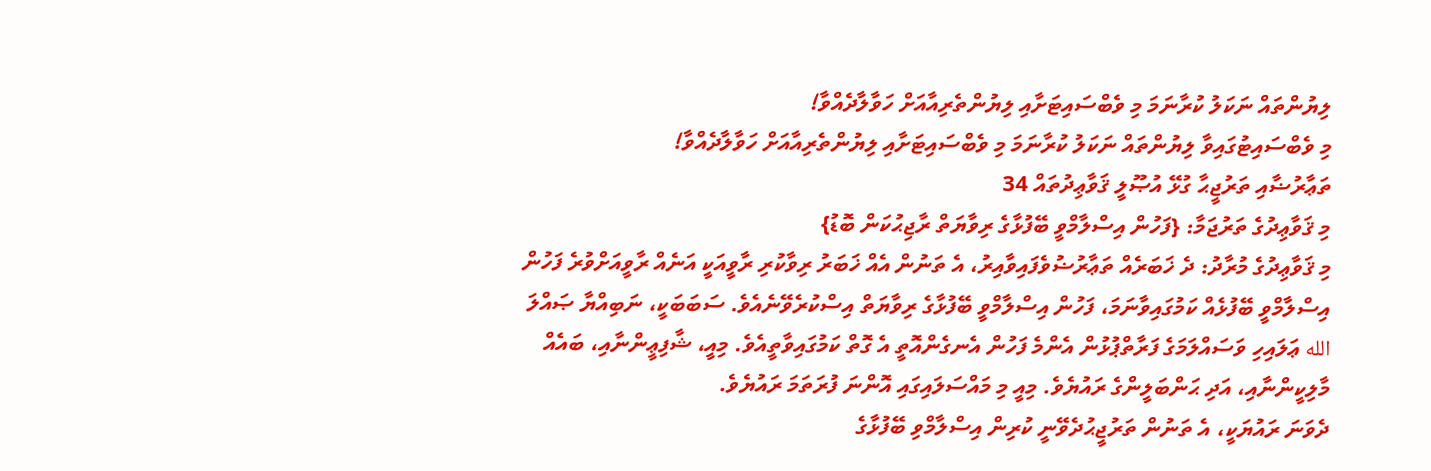ލިޔުންތައް ނަކަލު ކުރާނަމަ މި ވެބްސައިޓަށާއި ލިޔުންތެރިއާއަށް ހަވާލާދެއްވާ!
މި ވެބްސައިޓުގައިވާ ލިޔުންތައް ނަކަލު ކުރާނަމަ މި ވެބްސައިޓަށާއި ލިޔުންތެރިއާއަށް ހަވާލާދެއްވާ!
ތަޢާރުޟާއި ތަރުޖީޙާ ގުޅޭ އުޞޫލީ ޤަވާޢިދުތައް 34
މި ޤަވާޢިދުގެ ތަރުޖަމާ: {ފަހުން އިސްލާމްވީ ބޭފުޅާގެ ރިވާޔަތް ރާޖިޙުކަން ބޮޑު}
މި ޤަވާޢިދުގެ މުރާދު: ދެ ޚަބަރެއް ތަޢާރުޟުވެފައިވާއިރު، އެ ތަނުން އެއް ޚަބަރު ރިވާކުރި ރާވީއަކީ އަނެއް ރާވީއަށްވުރެ ފަހުން އިސްލާމްވީ ބޭފުޅެއް ކަމުގައިވާނަމަ، ފަހުން އިސްލާމްވީ ބޭފުޅާގެ ރިވާޔަތް އިސްކުރެވޭނެއެވެ. ސަބަބަކީ، ނަބިއްޔާ ޞައްލަ الله ޢަލައިހި ވަސައްލަމަގެ ފަރާތްޕުޅުން އެންމެ ފަހުން އެނގެންއޮތީ އެ ގޮތް ކަމުގައިވާތީއެވެ. މިއީ، ޝާފިޢީންނާއި، ބައެއް މާލިކީންނާއި، އަދި ޙަންބަލީންގެ ރައުޔެވެ. މިއީ މި މައްސަލައިގައި އޮންނަ ފުރަތަމަ ރައުޔެވެ.
ދެވަނަ ރައުޔަކީ، އެ ތަނުން ތަރުޖީޙުދެވޭނީ ކުރިން އިސްލާމްވި ބޭފުޅާގެ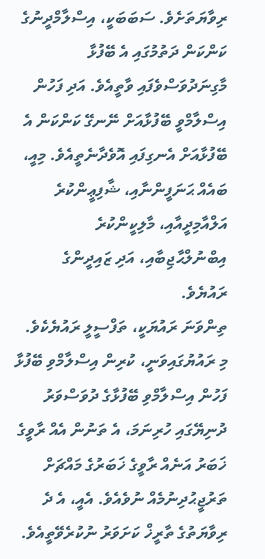ރިވާޔަތަށެވެ. ސަބަބަކީ، އިސްލާމްދީނުގެ ކަންކަން ދަތުމުގައި އެ ބޭފުޅާ މާގިނަދުވަސްވެފައި ވާތީއެވެ. އަދި ފަހުން އިސްލާމްވީ ބޭފުޅާއަށް ނޭނގޭ ކަންކަން އެ ބޭފުޅާއަށް އެނގިފައި އޮވެދާނެތީއެވެ. މިއީ، ބައެއް ޙަނަފީންނާއި، ޝާފިޢީންކުރެ އަލްއާމިދީއާއި، މާލިކީންކުރެ އިބްނުލްޙާޖިބާއި، އަދި ޒައިދީންގެ ރައުޔެވެ.
ތިންވަނަ ރައުޔަކީ، ތަފްސީލީ ރައުޔެކެވެ. މި ރައުޔުގައިވަނީ، ކުރިން އިސްލާމްވި ބޭފުޅާ ފަހުން އިސްލާމްވި ބޭފުޅާގެ ދުވަސްވަރު ދުނިޔޭގައި ހުރިނަމަ، އެ ތަނުން އެއް ރާވީގެ ޚަބަރު އަނެއް ރާވީގެ ޚަބަރުގެ މައްޗަށް ތަރުޖީޙުދިނުމެއް ނުވެއެވެ. އެއީ، އެ ދެ ރިވާޔަތުގެ ތާރީޚް ކަށަވަރު ނުކުރެވޭތީއެވެ.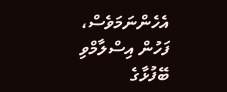އެހެންނަމަވެސް، ފަހުން އިސްލާމްވި ބޭފުޅާގެ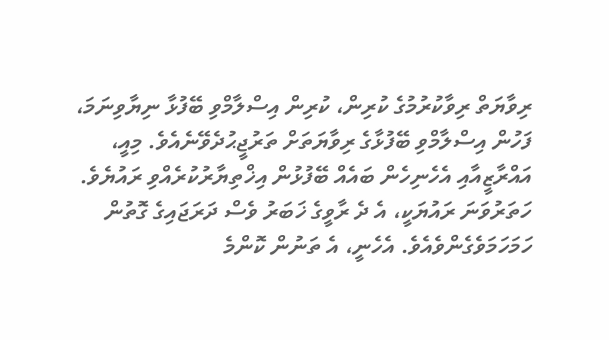ރިވާޔަތް ރިވާކުރުމުގެ ކުރިން، ކުރިން އިސްލާމްވި ބޭފުޅާ ނިޔާވިނަމަ، ފަހުން އިސްލާމްވި ބޭފުޅާގެ ރިވާޔަތަށް ތަރުޖީޙުދެވޭނެއެވެ. މިއީ، އައްރާޒީއާއި އެހެނިހެން ބައެއް ބޭފުޅުން އިޚްތިޔާރުކުރެއްވި ރައުޔެވެ.
ހަތަރުވަނަ ރައުޔަކީ، އެ ދެ ރާވީގެ ޚަބަރު ވެސް ދަރަޖައިގެ ގޮތުން ހަމަހަމަވެގެންވެއެވެ. އެހެނީ، އެ ތަނުން ކޮންމެ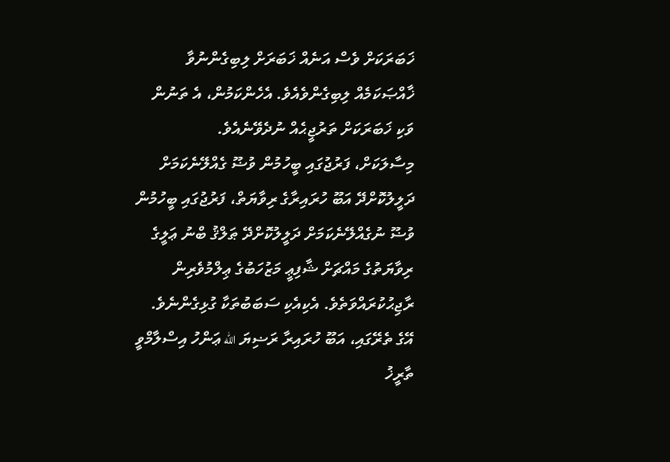ޚަބަރަކަށް ވެސް އަނެއް ޚަބަރަށް ލިބިގެންނުވާ ޚާއްޞަކަމެއް ލިބިގެންވެއެވެ. އެހެންކަމުން، އެ ތަނުން ވަކި ޚަބަރަކަށް ތަރުޖީޙެއް ނުދެވޭނެއެވެ.
މިސާލަކަށް، ފަރުޖުގައި ބީހުމުން ވުޟޫ ގެއްލޭނެކަމަށް ދަލީލުކޮށްދޭ އަބޫ ހުރައިރާގެ ރިވާޔަތް، ފަރުޖުގައި ބީހުމުން ވުޟޫ ނުގެއްލޭނެކަމަށް ދަލީލުކޮށްދޭ ޠަލްޤު ބްނު ޢަލީގެ ރިވާޔަތުގެ މައްޗަށް ޝާފިޢީ މަޒުހަބުގެ ޢިލްމުވެރިން ރާޖިޙުކުރައްވަތެވެ. އެކިއެކި ސަބަބުތަކާ ގުޅިގެންނެވެ. އޭގެ ތެރޭގައި، އަބޫ ހުރައިރާ ރަޟިޔަ الله ޢަންހު އިސްލާމްވީ ތާރީޚު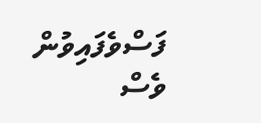ފަސްވެފައިވުން ވެސް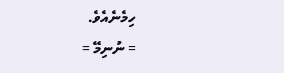ހިމެނެއެވެ.
= ނުނިމޭ =